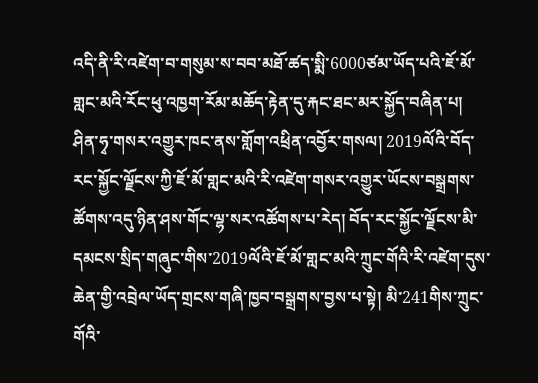འདི་ནི་རི་འཛེག་བ་གསུམ་ས་བབ་མཐོ་ཚད་སྨི་6000ཙམ་ཡོད་པའི་ཇོ་མོ་གླང་མའི་རོང་ཕུ་འཁྱག་རོམ་མཆོད་རྟེན་དུ་རྐང་ཐང་མར་སྐྱོད་བཞིན་པ།
ཤིན་ཧྭ་གསར་འགྱུར་ཁང་ནས་གློག་འཕྲིན་འབྱོར་གསལ། 2019ལོའི་བོད་རང་སྐྱོང་ལྗོངས་ཀྱི་ཇོ་མོ་གླང་མའི་རི་འཛེག་གསར་འགྱུར་ཡོངས་བསྒྲགས་ཚོགས་འདུ་ཉིན་ཤས་གོང་ལྷ་སར་འཚོགས་པ་རེད། བོད་རང་སྐྱོང་ལྗོངས་མི་དམངས་སྲིད་གཞུང་གིས་2019ལོའི་ཇོ་མོ་གླང་མའི་ཀྲུང་གོའི་རི་འཛེག་དུས་ཆེན་གྱི་འབྲེལ་ཡོད་གྲངས་གཞི་ཁྱབ་བསྒྲགས་བྱས་པ་སྟེ། མི་241གིས་ཀྲུང་གོའི་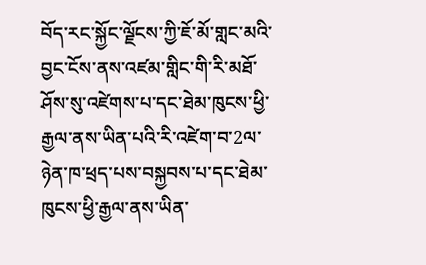བོད་རང་སྐྱོང་ལྗོངས་ཀྱི་ཇོ་མོ་གླང་མའི་བྱང་ངོས་ནས་འཛམ་གླིང་གི་རི་མཐོ་ཤོས་སུ་འཛེགས་པ་དང་ཐེམ་ཁུངས་ཕྱི་རྒྱལ་ནས་ཡིན་པའི་རི་འཛེག་བ་2ལ་ཉེན་ཁ་ཕྲད་པས་བསྐྱབས་པ་དང་ཐེམ་ཁུངས་ཕྱི་རྒྱལ་ནས་ཡིན་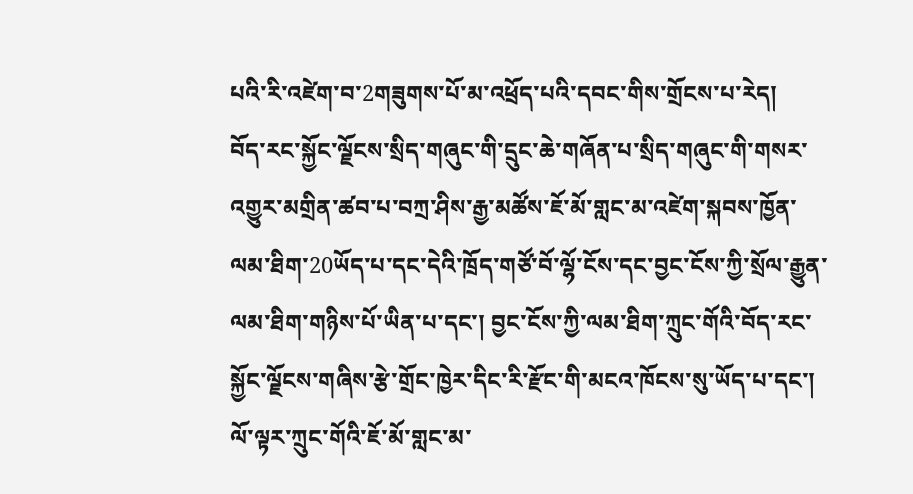པའི་རི་འཛེག་བ་2གཟུགས་པོ་མ་འཕྲོད་པའི་དབང་གིས་གྲོངས་པ་རེད།
བོད་རང་སྐྱོང་ལྗོངས་སྲིད་གཞུང་གི་དྲུང་ཆེ་གཞོན་པ་སྲིད་གཞུང་གི་གསར་འགྱུར་མགྲིན་ཚབ་པ་བཀྲ་ཤིས་རྒྱ་མཚོས་ཇོ་མོ་གླང་མ་འཛེག་སྐབས་ཁྱོན་ལམ་ཐིག་20ཡོད་པ་དང་དེའི་ཁྲོད་གཙོ་བོ་ལྷོ་ངོས་དང་བྱང་ངོས་ཀྱི་སྲོལ་རྒྱུན་ལམ་ཐིག་གཉིས་པོ་ཡིན་པ་དང་། བྱང་ངོས་ཀྱི་ལམ་ཐིག་ཀྲུང་གོའི་བོད་རང་སྐྱོང་ལྗོངས་གཞིས་རྩེ་གྲོང་ཁྱེར་དིང་རི་རྫོང་གི་མངའ་ཁོངས་སུ་ཡོད་པ་དང་། ལོ་ལྟར་ཀྲུང་གོའི་ཇོ་མོ་གླང་མ་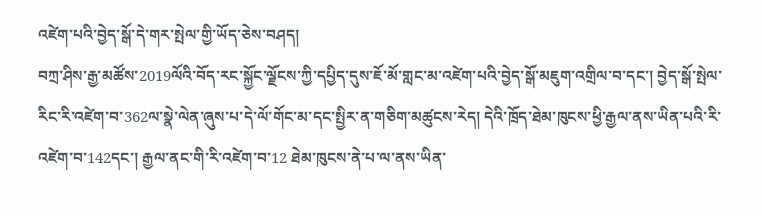འཛེག་པའི་བྱེད་སྒོ་དེ་གར་སྤེལ་གྱི་ཡོད་ཅེས་བཤད།
བཀྲ་ཤིས་རྒྱ་མཚོས་2019ལོའི་བོད་རང་སྐྱོང་ལྗོངས་ཀྱི་དཔྱིད་དུས་ཇོ་མོ་གླང་མ་འཛེག་པའི་བྱེད་སྒོ་མཇུག་འགྲིལ་བ་དང་། བྱེད་སྒོ་སྤེལ་རིང་རི་འཛེག་བ་362ལ་སྣེ་ལེན་ཞུས་པ་དེ་ལོ་གོང་མ་དང་སྤྱིར་ན་གཅིག་མཚུངས་རེད། དེའི་ཁྲོད་ཐེམ་ཁུངས་ཕྱི་རྒྱལ་ནས་ཡིན་པའི་རི་འཛེག་བ་142དང་། རྒྱལ་ནང་གི་རི་འཛེག་བ་12 ཐེམ་ཁུངས་ནེ་པ་ལ་ནས་ཡིན་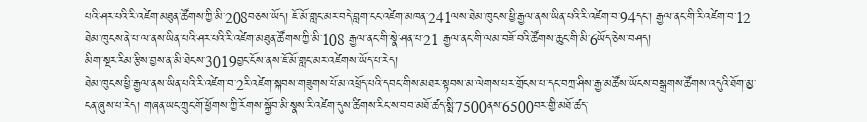པའི་ཤར་པའི་རི་འཛེག་མཐུན་ཚོགས་ཀྱི་མི་208བཅས་ཡོད། ཇོ་མོ་གླང་མར་བདེ་བླག་ངང་འཛེག་མཁན་241ལས་ཐེམ་ཁུངས་ཕྱི་རྒྱལ་ནས་ཡིན་པའི་རི་འཛེག་བ་94དང་། རྒྱལ་ནང་གི་རི་འཛེག་བ་12 ཐེམ་ཁུངས་ནེ་པ་ལ་ནས་ཡིན་པའི་ཤར་པའི་རི་འཛེག་མཐུན་ཚོགས་ཀྱི་མི་108 རྒྱལ་ནང་གི་སྣེ་ཤན་པ་21 རྒྱལ་ནང་གི་ལམ་བཟོ་བའི་ཚོགས་ཆུང་གི་མི་6ཡོད་ཅེས་བཤད།
མིག་སྔར་རིམ་རྩིས་བྱས་ན་མི་ཐེངས་3019བྱང་ངོས་ནས་ཇོ་མོ་གླང་མར་འཛེགས་ཡོད་པ་རེད།
ཐེམ་ཁུངས་ཕྱི་རྒྱལ་ནས་ཡིན་པའི་རི་འཛེག་བ་2རི་འཛེག་སྐབས་གཟུགས་པོ་མ་འཕྲོད་པའི་དབང་གིས་མཐར་སྟབས་མ་ལེགས་པར་གྲོངས་པ་དང་བཀྲ་ཤིས་རྒྱ་མཚོས་ཡོངས་བསྒྲགས་ཚོགས་འདུའི་ཐོག་མྱ་ངན་ཞུས་པ་རེད། གཞན་ཡང་ཀྲུང་གོ་ཕྱོགས་ཀྱི་རོགས་སྐྱོབ་མི་སྣས་རི་འཛེག་དུས་ཚིགས་རིང་ས་བབ་མཐོ་ཚད་སྨི་7500ནས་6500བར་གྱི་མཐོ་ཚད་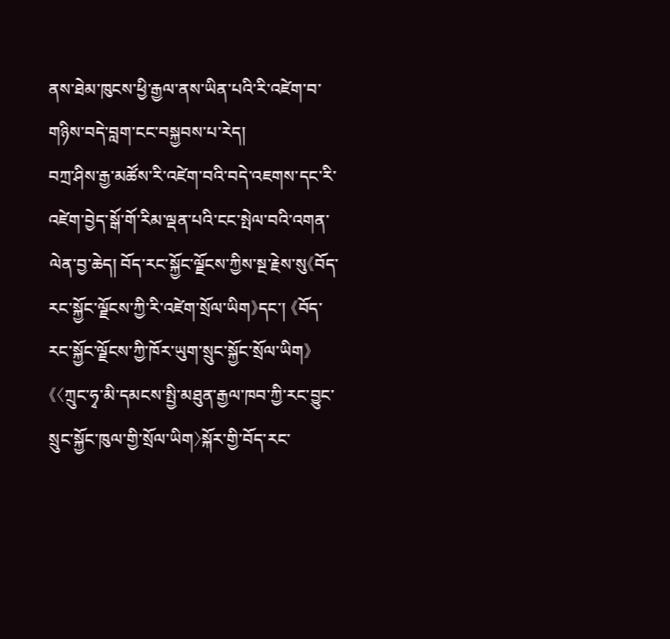ནས་ཐེམ་ཁུངས་ཕྱི་རྒྱལ་ནས་ཡིན་པའི་རི་འཛེག་བ་གཉིས་བདེ་བླག་ངང་བསྐྱབས་པ་རེད།
བཀྲ་ཤིས་རྒྱ་མཚོས་རི་འཛེག་བའི་བདེ་འཇགས་དང་རི་འཛེག་བྱེད་སྒོ་གོ་རིམ་ལྡན་པའི་ངང་སྤེལ་བའི་འགན་ལེན་བྱ་ཆེད། བོད་རང་སྐྱོང་ལྗོངས་ཀྱིས་སྔ་རྗེས་སུ《བོད་རང་སྐྱོང་ལྗོངས་ཀྱི་རི་འཛེག་སྲོལ་ཡིག》དང་། 《བོད་རང་སྐྱོང་ལྗོངས་ཀྱི་ཁོར་ཡུག་སྲུང་སྐྱོང་སྲོལ་ཡིག》 《〈ཀྲུང་ཧྭ་མི་དམངས་སྤྱི་མཐུན་རྒྱལ་ཁབ་ཀྱི་རང་བྱུང་སྲུང་སྐྱོང་ཁུལ་གྱི་སྲོལ་ཡིག〉སྐོར་གྱི་བོད་རང་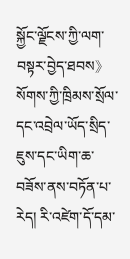སྐྱོང་ལྗོངས་ཀྱི་ལག་བསྟར་བྱེད་ཐབས》སོགས་ཀྱི་ཁྲིམས་སྲོལ་དང་འབྲེལ་ཡོད་སྲིད་ཇུས་དང་ཡིག་ཆ་བཟོས་ནས་བཏོན་པ་རེད། རི་འཛེག་དོ་དམ་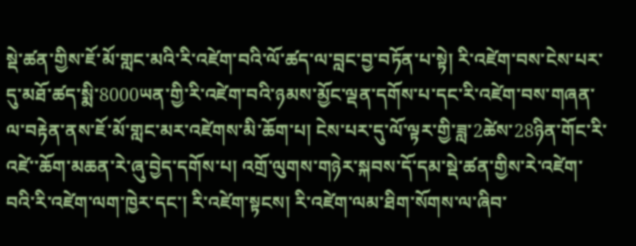སྡེ་ཚན་གྱིས་ཇོ་མོ་གླང་མའི་རི་འཛེག་བའི་ལོ་ཚད་ལ་བླང་བྱ་བཏོན་པ་སྟེ། རི་འཛེག་བས་ངེས་པར་དུ་མཐོ་ཚད་སྨི་8000ཡན་གྱི་རི་འཛེག་བའི་ཉམས་མྱོང་ལྡན་དགོས་པ་དང་རི་འཛེག་བས་གཞན་ལ་བརྟེན་ནས་ཇོ་མོ་གླང་མར་འཛེགས་མི་ཆོག་པ། ངེས་པར་དུ་ལོ་ལྟར་གྱི་ཟླ་2ཚེས་28ཉིན་གོང་རི་འཛེ་་ཆོག་མཆན་རེ་ཞུ་བྱེད་དགོས་པ། འགྲོ་ལུགས་གཉེར་སྐབས་དོ་དམ་སྡེ་ཚན་གྱིས་རེ་འཛེག་བའི་རི་འཛེག་ལག་ཁྱེར་དང་། རི་འཛེག་སྟངས། རི་འཛེག་ལམ་ཐིག་སོགས་ལ་ཞིབ་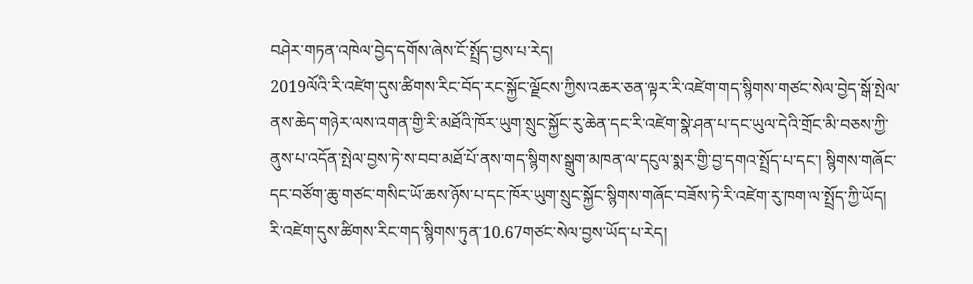བཤེར་གཏན་འཁེལ་བྱེད་དགོས་ཞེས་ངོ་སྤྲོད་བྱས་པ་རེད།
2019ལོའི་རི་འཛེག་དུས་ཚིགས་རིང་བོད་རང་སྐྱོང་ལྗོངས་ཀྱིས་འཆར་ཅན་ལྟར་རི་འཛེག་གད་སྙིགས་གཙང་སེལ་བྱེད་སྒོ་སྤེལ་ནས་ཆེད་གཉེར་ལས་འགན་གྱི་རི་མཐོའི་ཁོར་ཡུག་སྲུང་སྐྱོང་རུ་ཆེན་དང་རི་འཛེག་སྣེ་ཤན་པ་དང་ཡུལ་དེའི་གྲོང་མི་བཅས་ཀྱི་ནུས་པ་འདོན་སྤེལ་བྱས་ཏེ་ས་བབ་མཐོ་པོ་ནས་གད་སྙིགས་སྒྲུག་མཁན་ལ་དངུལ་སྨར་གྱི་བྱ་དགའ་སྤྲོད་པ་དང་། སྙིགས་གཞོང་དང་བཙོག་ཆུ་གཙང་གསིང་ཡོ་ཆས་ཉོས་པ་དང་ཁོར་ཡུག་སྲུང་སྐྱོང་སྙིགས་གཞོང་བཟོས་ཏེ་རི་འཛེག་རུ་ཁག་ལ་སྤྲོད་ཀྱི་ཡོད། རི་འཛེག་དུས་ཚིགས་རིང་གད་སྙིགས་ཏུན་10.67གཙང་སེལ་བྱས་ཡོད་པ་རེད།